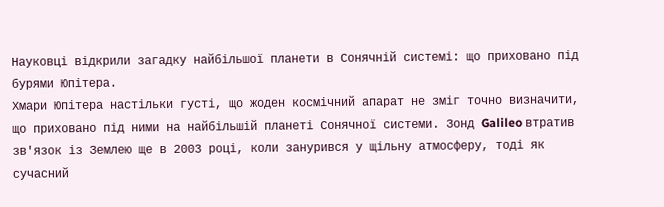Науковці відкрили загадку найбільшої планети в Сонячній системі: що приховано під бурями Юпітера.
Хмари Юпітера настільки густі, що жоден космічний апарат не зміг точно визначити, що приховано під ними на найбільшій планеті Сонячної системи. Зонд Galileo втратив зв'язок із Землею ще в 2003 році, коли занурився у щільну атмосферу, тоді як сучасний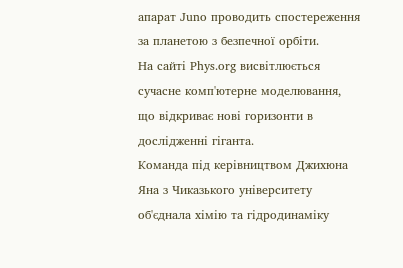апарат Juno проводить спостереження за планетою з безпечної орбіти.
На сайті Phys.org висвітлюється сучасне комп'ютерне моделювання, що відкриває нові горизонти в дослідженні гіганта.
Команда під керівництвом Джихюна Яна з Чиказького університету об'єднала хімію та гідродинаміку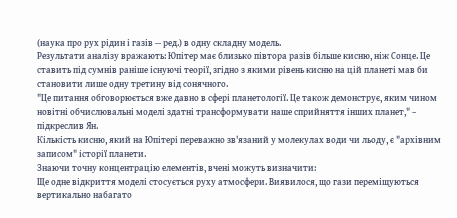(наука про рух рідин і газів -- ред.) в одну складну модель.
Результати аналізу вражають: Юпітер має близько півтора разів більше кисню, ніж Сонце. Це ставить під сумнів раніше існуючі теорії, згідно з якими рівень кисню на цій планеті мав би становити лише одну третину від сонячного.
"Це питання обговорюється вже давно в сфері планетології. Це також демонструє, яким чином новітні обчислювальні моделі здатні трансформувати наше сприйняття інших планет," – підкреслив Ян.
Кількість кисню, який на Юпітері переважно зв'язаний у молекулах води чи льоду, є "архівним записом" історії планети.
Знаючи точну концентрацію елементів, вчені можуть визначити:
Ще одне відкриття моделі стосується руху атмосфери. Виявилося, що гази переміщуються вертикально набагато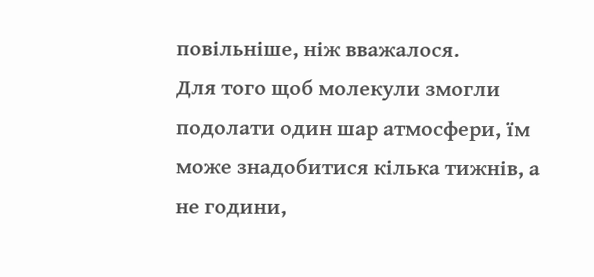повільніше, ніж вважалося.
Для того щоб молекули змогли подолати один шар атмосфери, їм може знадобитися кілька тижнів, а не години,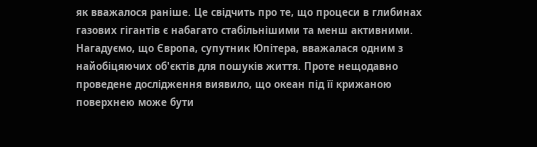як вважалося раніше. Це свідчить про те, що процеси в глибинах газових гігантів є набагато стабільнішими та менш активними.
Нагадуємо, що Європа, супутник Юпітера, вважалася одним з найобіцяючих об'єктів для пошуків життя. Проте нещодавно проведене дослідження виявило, що океан під її крижаною поверхнею може бути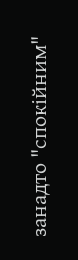занадто "спокійним"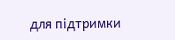для підтримки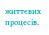життєвих процесів.